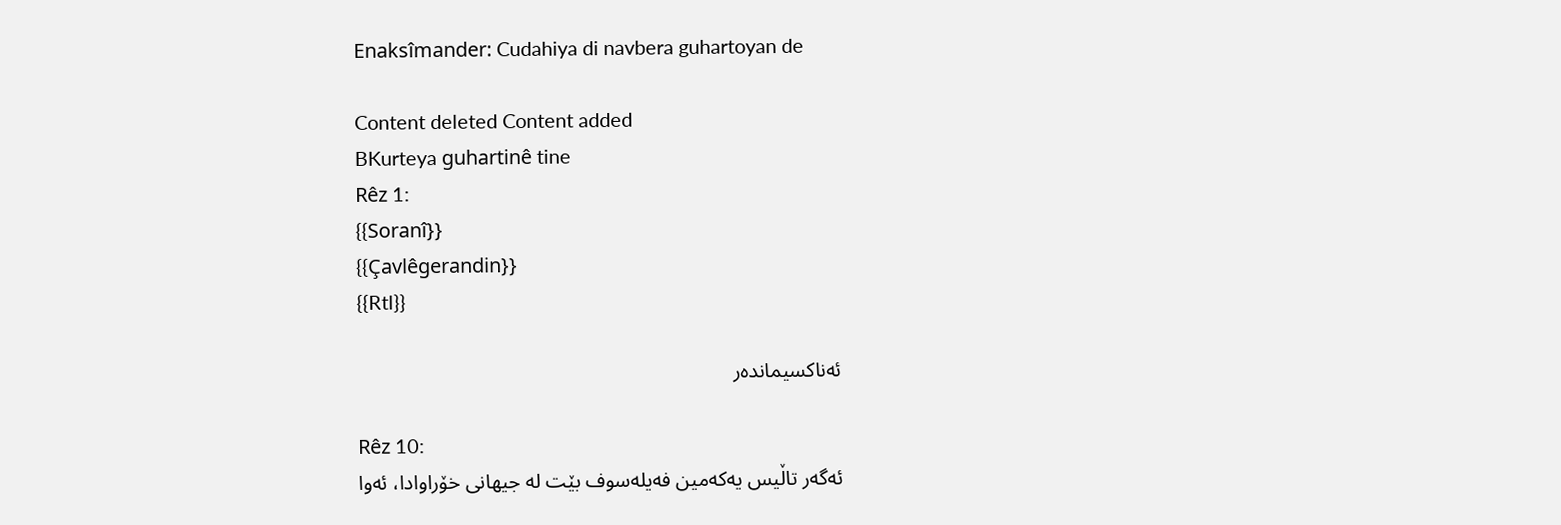Enaksîmander: Cudahiya di navbera guhartoyan de

Content deleted Content added
BKurteya guhartinê tine
Rêz 1:
{{Soranî}}
{{Çavlêgerandin}}
{{Rtl}}

ئه‌ناكسیمانده‌ر

Rêz 10:
ئه‌گه‌ر تاڵیس یه‌كه‌مین فه‌یله‌سوف بێت له‌ جیهانی‌ خۆراوادا، ئه‌وا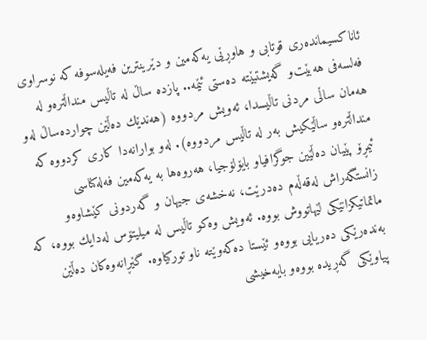ئاناكسیمانده‌ری‌ قوتابی و هاوڕێی یه‌كه‌مین و دێرینترین فه‌یله‌سوفه‌ كه‌ نوسراوی‌ فه‌لسه‌فی هه‌بێت‌و گه‌یشتبێته‌ ده‌ستی‌ ئێمه‌.. پازده‌ ساڵ‌ له‌ تاڵیس منداڵتره‌و له‌ هه‌مان ساڵی مردنی‌ تاڵیسدا، ئه‌ویش مردووه‌ (هه‌ندێك ده‌ڵێن چوارده‌ساڵ‌ له‌و منداڵتره‌و ساڵێكیش به‌ر له‌ تاڵیس مردووه‌). له‌و بوارانه‌دا كاری‌ كردووه‌ كه‌ ئیمڕۆ پێیان ده‌ڵێین جوگرافیاو بایۆلۆجیا، هه‌روه‌ها به‌ یه‌كه‌مین فه‌له‌كناسی زانستگه‌راش له‌قه‌ڵه‌م ده‌درێت، نه‌خشه‌ی‌ جیهان و گه‌ردونی‌ كێشاوه‌و ماتماتیكزانێكی‌ لێهاتووش بووه‌. ئه‌ویش وه‌كو تاڵیس له‌ میلیتۆس له‌دایك بووه‌، كه‌ به‌نده‌رێكی‌ ده‌ریایی بووه‌و ئێستا ده‌كه‌وێته‌ ناو توركیاوه‌. گێڕانه‌وه‌كان ده‌ڵێن پیاوێكی‌ گه‌ڕیده‌ بووه‌و بایه‌خیشی‌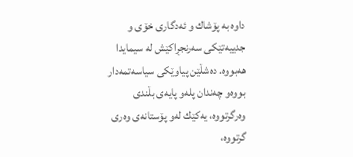داوه‌ به‌ پۆشاك و ئه‌دگاری‌ خۆی‌ و جدییه‌تێكی‌ سه‌رنجڕاكێش له‌ سیمایدا هه‌بووه‌. ده‌شڵێن پیاوێكی‌ سیاسه‌تمه‌دار بووه‌و چه‌ندان پله‌و پایه‌ی‌ بڵندی‌ وه‌رگرتووه‌، یه‌كێك له‌و پۆستانه‌ی‌ وه‌ری‌ گرتووه‌،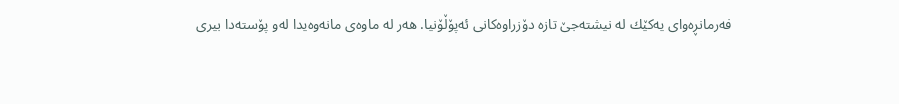فه‌رمانڕه‌وای‌ یه‌كێك له‌ نیشته‌جێ تازه‌ دۆزراوه‌كانی‌ ئه‌پۆڵۆنیا. هه‌ر له‌ ماوه‌ی‌ مانه‌وه‌یدا له‌و پۆسته‌دا بیری‌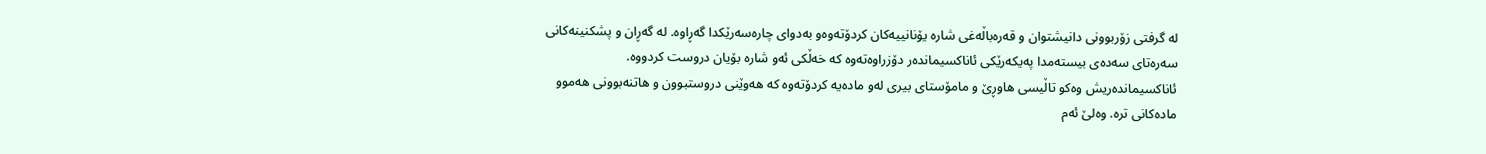له‌ گرفتی‌ زۆربوونی‌ دانیشتوان و قه‌ره‌باڵه‌غی‌ شاره‌ یۆنانییه‌كان كردۆته‌وه‌و به‌دوای‌ چاره‌سه‌رێكدا گه‌ڕاوه‌. له‌ گه‌ڕان و پشكنینه‌كانی‌ سه‌ره‌تای‌ سه‌ده‌ی‌ بیسته‌مدا په‌یكه‌رێكی‌ ئاناكسیمانده‌ر دۆزراوه‌ته‌وه‌ كه‌ خه‌ڵكی‌ ئه‌و شاره‌ بۆیان دروست كردووه‌.
ئاناكسیمانده‌ریش وه‌كو تاڵیسی‌ هاوڕێ‌ و مامۆستای‌ بیری‌ له‌و ماده‌یه‌ كردۆته‌وه‌ كه‌ هه‌وێنی‌ دروستبوون و هاتنه‌بوونی‌ هه‌موو ماده‌كانی‌ تره‌. وه‌لێ ئه‌م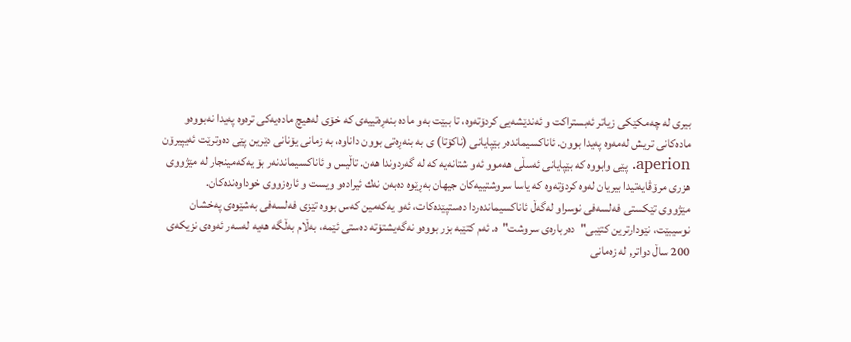بیری‌ له‌ چه‌مكێكی‌ زیاتر ئه‌بستراكت و ئه‌ندێشه‌یی كردۆته‌وه‌، تا ببێت به‌و ماده‌ بنه‌ڕه‌تییه‌ی‌ كه‌ خۆی‌ له‌هیچ ماده‌یه‌كی‌ تره‌وه‌ په‌یدا نه‌بووه‌و ماده‌كانی‌ تریش له‌مه‌وه‌ په‌یدا بوون. ئاناكسیمانده‌ر بێپایانی‌ (ناكۆتا) ی‌ به‌ بنه‌ڕه‌تی‌ بوون داناوه‌، به‌ زمانی‌ یۆنانی‌ دێرین پێی ده‌وترێت ئه‌یپیرۆن aperion. پێی وابووه‌ كه‌ بێپایانی‌ ئه‌سڵی هه‌موو ئه‌و شتانه‌یه‌ كه‌ له‌ گه‌ردوندا هه‌ن. تاڵیس و ئاناكسیماندنه‌ر بۆ یه‌كه‌مینجار له‌ مێژووی‌ هزری‌ مرۆڤایه‌تیدا بیریان له‌وه‌ كردۆته‌وه‌ كه‌ یاسا سروشتییه‌كان جیهان به‌ڕێوه‌ ده‌به‌ن نه‌ك ئیراده‌و ویست و ئاره‌زووی‌ خوداوه‌نده‌كان.
مێژووی‌ تێكستی‌ فه‌لسه‌فی نوسراو له‌گه‌ڵ‌ ئاناكسیمانده‌ردا ده‌ستپێده‌كات، ئه‌و یه‌كه‌مین كه‌س بووه‌ تێزی‌ فه‌لسه‌فی به‌شێوه‌ی‌ په‌خشان نوسیبێت، نێودارترین كتێبی"ده‌رباره‌ی‌ سروشت"ه‌. ئه‌م كتێبه‌ بزر بووه‌و نه‌گه‌یشتۆته‌ ده‌ستی‌ ئێمه‌، به‌ڵام به‌ڵگه‌ هه‌یه‌ له‌سه‌ر ئه‌وه‌ی‌ نزیكه‌ی‌ 200 ساڵ‌ دواتر, له‌ زه‌مانی‌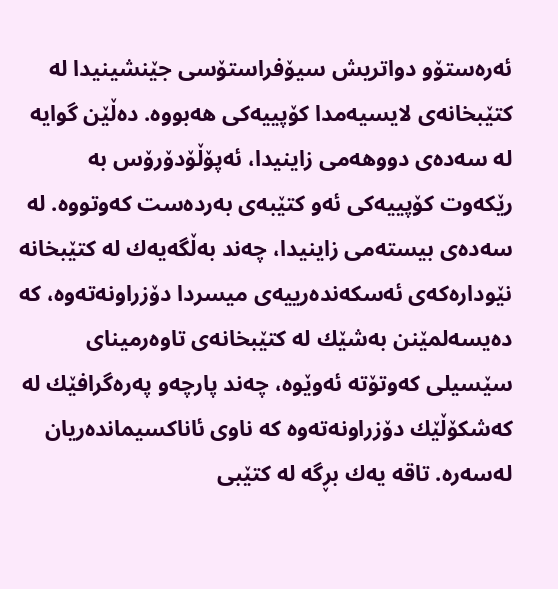ئه‌ره‌ستۆو دواتریش سیۆفراستۆسی جێنشینیدا له‌ كتێبخانه‌ی‌ لایسیه‌مدا كۆپییه‌كی‌ هه‌بووه‌. ده‌ڵێن گوایه‌ له‌ سه‌ده‌ی‌ دووهه‌می‌ زاینیدا، ئه‌پۆڵۆدۆرۆس به‌ رێكه‌وت كۆپییه‌كی‌ ئه‌و كتێبه‌ی‌ به‌رده‌ست كه‌وتووه‌. له‌ سه‌ده‌ی‌ بیسته‌می‌ زاینیدا، چه‌ند به‌ڵگه‌یه‌ك له‌ كتێبخانه‌ نێوداره‌كه‌ی‌ ئه‌سكه‌نده‌رییه‌ی‌ میسردا دۆزراونه‌ته‌وه‌، كه‌ ده‌یسه‌لمێنن به‌شێك له‌ كتێبخانه‌ی‌ تاوه‌رمینای‌ سێسیلی كه‌وتۆته‌ ئه‌وێوه‌، چه‌ند پارچه‌و په‌ره‌گرافێك له‌ كه‌شكۆڵێك دۆزراونه‌ته‌وه‌ كه‌ ناوی‌ ئاناكسیمانده‌ریان له‌سه‌ره‌. تاقه‌ یه‌ك بڕگه‌ له‌ كتێبی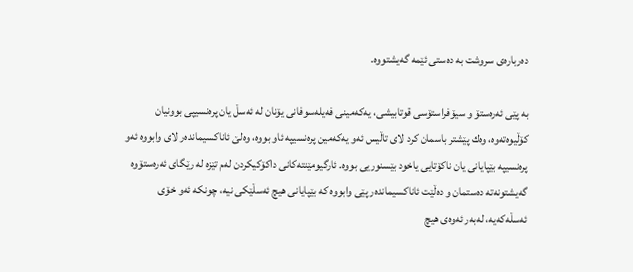ده‌رباره‌ی‌ سروشت به‌ ده‌ستی‌ ئێمه‌ گه‌یشتووه‌.

به‌ پێی ئه‌ره‌ستۆ و سیۆفراستۆسی قوتابیشی‌، یه‌كه‌مینی‌ فه‌یله‌سوفانی‌ یۆنان له‌ ئه‌سڵ‌ یان پره‌نسیپی بوونیان كۆڵیوه‌ته‌وه‌، وه‌ك پێشتر باسمان كرد لای‌ تاڵیس ئه‌و یه‌كه‌مین پره‌نسیپه‌ ئاو بووه‌، وه‌لێ ئاناكسیمانده‌ر لای‌ وابووه‌ ئه‌و پره‌نسیپه‌ بێپایانی‌ یان ناكۆتایی یاخود بێسنوریی بووه‌. ئارگیومێنته‌كانی‌ داكۆكیكردن له‌م تێزه‌ له‌ رێگای‌ ئه‌ره‌ستۆوه‌ گه‌یشتونه‌ته‌ ده‌ستمان و ده‌ڵێت ئاناكسیمانده‌ر پێی وابووه‌ كه‌ بێپایانی‌ هیچ ئه‌سڵێكی‌ نیه‌، چونكه‌ ئه‌و خۆی‌ ئه‌سڵه‌كه‌یه‌، له‌به‌ر ئه‌وه‌ی‌ هیچ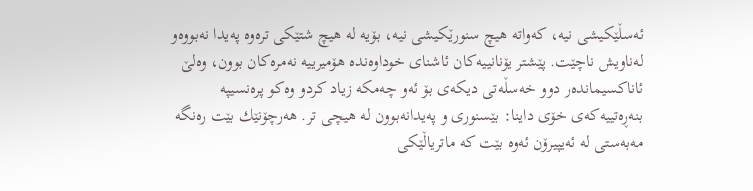ئه‌سڵێكیشی‌ نیه‌، كه‌واته‌ هیچ سنورێكیشی‌ نیه‌، بۆیه‌ له‌ هیچ شتێكی‌ تره‌وه‌ په‌یدا نه‌بووه‌و له‌ناویش ناچێت. پێشتر یۆنانییه‌كان ئاشنای‌ خوداوه‌نده‌ هۆمیرییه‌ نه‌مره‌كان بوون، وه‌لێ ئاناكسیمانده‌ر دوو خه‌سڵه‌تی دیكه‌ی‌ بۆ ئه‌و چه‌مكه‌ زیاد كردو وه‌كو پره‌نسیپه‌ بنه‌ڕه‌تییه‌كه‌ی‌ خۆی‌ داینا: بێسنوری‌ و په‌یدانه‌بوون له‌ هیچی‌ تر. هه‌رچۆنێك بێت ره‌نگه‌ مه‌به‌ستی‌ له‌ ئه‌یپیرۆن ئه‌وه‌ بێت كه‌ ماتریاڵێكی‌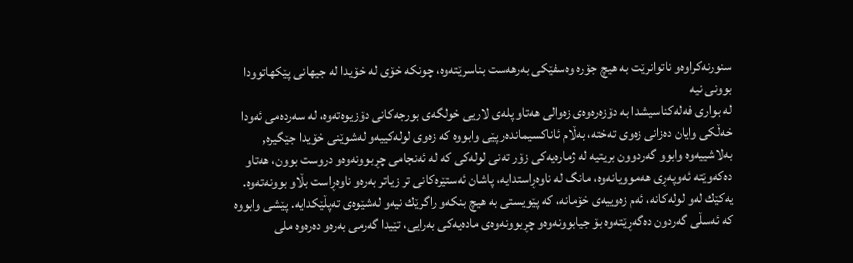سنورنه‌كراوه‌و ناتوانرێت به‌ هیچ جۆره‌ وه‌سفێكی‌ به‌رهه‌ست بناسرێته‌وه‌، چونكه‌ خۆی‌ له‌ خۆیدا له‌ جیهانی‌ پێكهاتوودا بوونی‌ نیه‌
له‌ بواری‌ فه‌له‌كناسیشدا به‌ دۆزه‌ره‌وه‌ی‌ زه‌والی هه‌تاو پله‌ی‌ لاریی خولگه‌ی‌ بورجه‌كانی‌ دۆزیوه‌ته‌وه‌، له‌ سه‌رده‌می‌ ئه‌ودا خه‌ڵكی‌ وایان ده‌زانی‌ زه‌وی‌ ته‌خته‌، به‌ڵام ئاناكسیمانده‌ر پێی وابووه‌ كه‌ زه‌وی‌ لوله‌كییه‌و له‌شوێنی‌ خۆیدا جێگیره‌, به‌لاشییه‌وه‌ وابوو گه‌ردوون بریتیه‌ له‌ ژماره‌یه‌كی‌ زۆر ته‌نی‌ لوله‌كی‌ كه‌ له‌ ئه‌نجامی‌ چڕبوونه‌وه‌و دروست بوون، هه‌تاو ده‌كه‌وێته‌ ئه‌وپه‌ڕی‌ هه‌موویانه‌وه‌، مانگ له‌ ناوه‌ڕاستدایه‌، پاشان ئه‌ستێره‌كانی‌ تر زیاتر به‌ره‌و ناوه‌ڕاست بڵاو بوونه‌ته‌وه‌. یه‌كێك له‌و لوله‌كانه‌، ئه‌م زه‌وییه‌ی‌ خۆمانه‌، كه‌ پێویستی‌ به‌ هیچ بنكه‌و راگرێك نیه‌و له‌شێوه‌ی‌ ته‌پڵێكدایه‌. پێشی‌ وابووه‌ كه‌ ئه‌سڵی گه‌ردون ده‌گه‌ڕێته‌وه‌ بۆ جیابوونه‌وه‌و چڕبوونه‌وه‌ی‌ ماده‌یه‌كی‌ به‌رایی، تێیدا گه‌رمی‌ به‌ره‌و ده‌ره‌وه‌ ملی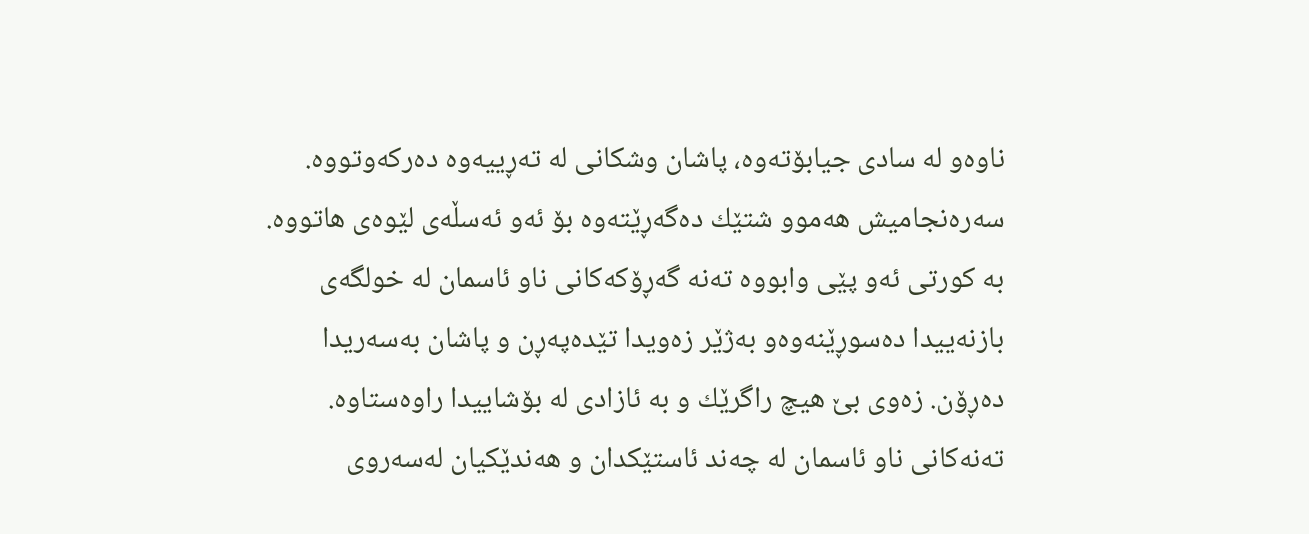ناوه‌و له‌ سادی جیابۆته‌وه‌، پاشان وشكانی له‌ ته‌ڕییه‌وه‌ ده‌ركه‌وتووه‌. سه‌ره‌نجامیش هه‌موو شتێك ده‌گه‌ڕێته‌وه‌ بۆ ئه‌و ئه‌سڵه‌ی‌ لێوه‌ی‌ هاتووه‌. به‌ كورتی‌ ئه‌و پێی وابووه‌ ته‌نه‌ گه‌ڕۆكه‌كانی‌ ناو ئاسمان له‌ خولگه‌ی‌ بازنه‌ییدا ده‌سوڕێنه‌وه‌و به‌ژێر زه‌ویدا تێده‌په‌ڕن و پاشان به‌سه‌ریدا ده‌ڕۆن. زه‌وی‌ بێ هیچ راگرێك و به‌ ئازادی له‌ بۆشاییدا راوه‌ستاوه‌. ته‌نه‌كانی‌ ناو ئاسمان له‌ چه‌ند ئاستێكدان و هه‌ندێكیان له‌سه‌روی‌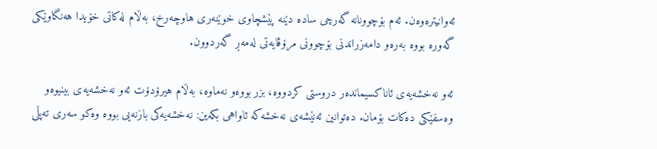ئه‌وانیتره‌وه‌ن. ئه‌م بۆچوونانه‌ گه‌رچی‌ ساده‌ دێنه‌ پێشچاوی‌ خوێنه‌ری‌ هاوچه‌رخ، به‌ڵام له‌كاتی‌ خۆیدا هه‌نگاوێكی‌ گه‌وره‌ بووه‌ به‌ره‌و دامه‌زراندنی‌ بۆچوونی‌ مرۆڤایه‌تی‌ له‌مه‌ڕ گه‌ردوون.

ئه‌و نه‌خشه‌یه‌ی‌ ئاناكسیمانده‌ر دروستی‌ كردووه‌، بزر بووه‌و نه‌ماوه‌، به‌ڵام هیرۆدۆت ئه‌و نه‌خشه‌یه‌ی‌ بینیوه‌و وه‌سفێكی‌ ده‌كات بۆمان. ده‌توانین ئه‌نێشه‌ی‌ نه‌خشه‌كه‌ ئاواهی بكه‌ین: نه‌خشه‌یه‌كی‌ بازنه‌یی بووه‌ وه‌كو سه‌ری‌ ته‌پڵی‌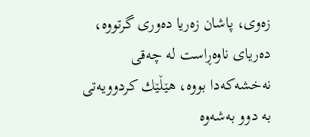زه‌وی‌، پاشان زه‌ریا ده‌وری‌ گرتووه‌، ده‌ریای‌ ناوه‌ڕاست له‌ چه‌قی‌ نه‌خشه‌كه‌دا بووه‌، هێڵێك كردوویه‌تی‌ به‌ دوو به‌شه‌وه‌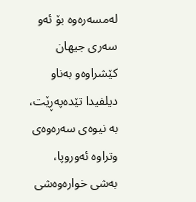له‌مسه‌ره‌وه‌ بۆ ئه‌و سه‌ری‌ جیهان كێشراوه‌و به‌ناو دیلفیدا تێده‌په‌ڕێت، به‌ نیوه‌ی‌ سه‌ره‌وه‌ی‌ وتراوه‌ ئه‌وروپا، به‌شی‌ خواره‌وه‌شی‌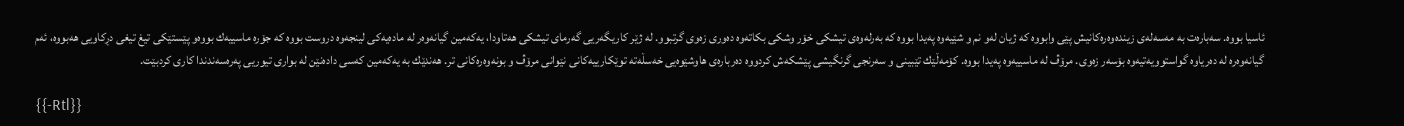ئاسیا بووه‌. سه‌باره‌ت به‌ مه‌سه‌له‌ی‌ زینده‌وه‌ره‌كانیش پێی وابووه‌ كه‌ ژیان له‌و نم و شێیه‌وه‌ په‌یدا بووه‌ كه‌ به‌رله‌وه‌ی‌ تیشكی‌ خۆر وشكی‌ بكاته‌وه‌ ده‌وری‌ زه‌وی‌ گرتبوو. له‌ ژێر كاریگه‌ریی گه‌رمای‌ تیشكی‌ هه‌تاودا، یه‌كه‌مین گیانه‌وه‌ر له‌ ماده‌یه‌كی‌ لینجه‌وه‌ دروست بووه‌ كه‌ جۆره‌ ماسییه‌ك بووه‌و پێستێكی‌ تیغ تیغی‌ دڕكاویی هه‌بووه‌، ئه‌م گیانه‌وه‌ره‌ له‌ ده‌ریاوه‌ گواستوویه‌تیه‌وه‌ بۆسه‌ر زه‌وی‌. مرۆڤ له‌ ماسییه‌وه‌ په‌یدا بووه‌. كۆمه‌ڵێك تێبینی‌ و سه‌رنجی‌ گرنگیشی‌ پێشكه‌ش كردووه‌ ده‌رباره‌ی‌ هاوشێوه‌یی خه‌سڵه‌ته‌ توێكارییه‌كانی‌ نێوانی‌ مرۆڤ و بونه‌وه‌ره‌كانی‌ تر. هه‌ندێك به‌ یه‌كه‌مین كه‌سی‌ داده‌نێن له‌ بواری‌ تیوریی په‌ره‌سه‌ندندا كاری‌ كردبێت.

{{-Rtl}}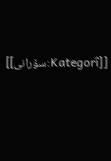[[Kategorî:سۆرانی]]